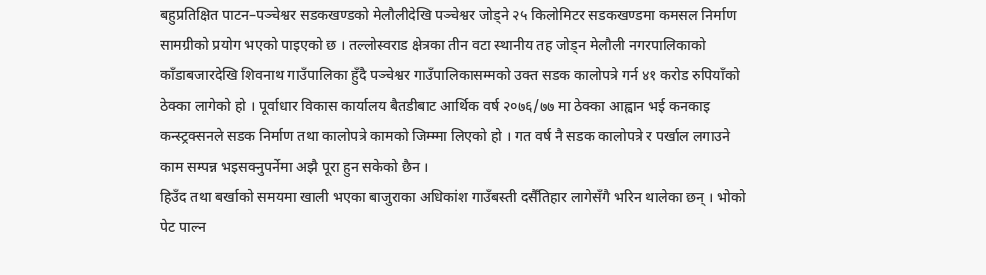बहुप्रतिक्षित पाटन–पञ्चेश्वर सडकखण्डको मेलौलीदेखि पञ्चेश्वर जोड्ने २५ किलोमिटर सडकखण्डमा कमसल निर्माण सामग्रीको प्रयोग भएको पाइएको छ । तल्लोस्वराड क्षेत्रका तीन वटा स्थानीय तह जोड्न मेलौली नगरपालिकाको काँडाबजारदेखि शिवनाथ गाउँपालिका हुँदै पञ्चेश्वर गाउँपालिकासम्मको उक्त सडक कालोपत्रे गर्न ४१ करोड रुपियाँको ठेक्का लागेको हो । पूर्वाधार विकास कार्यालय बैतडीबाट आर्थिक वर्ष २०७६/७७ मा ठेक्का आह्वान भई कनकाइ कन्स्ट्रक्सनले सडक निर्माण तथा कालोपत्रे कामको जिम्म्मा लिएको हो । गत वर्ष नै सडक कालोपत्रे र पर्खाल लगाउने काम सम्पन्न भइसक्नुपर्नेमा अझै पूरा हुन सकेको छैन ।
हिउँद तथा बर्खाको समयमा खाली भएका बाजुराका अधिकांश गाउँबस्ती दसैँतिहार लागेसँगै भरिन थालेका छन् । भोको पेट पाल्न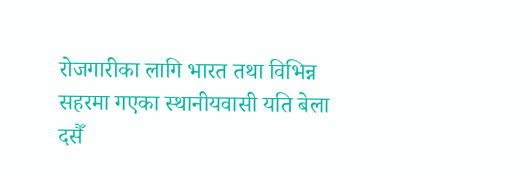रोजगारीका लागि भारत तथा विभिन्न सहरमा गएका स्थानीयवासी यति बेला दसैँ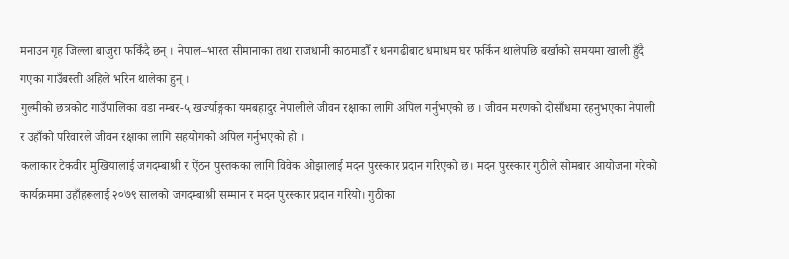मनाउन गृह जिल्ला बाजुरा फर्किंदै छन् । नेपाल–भारत सीमानाका तथा राजधानी काठमाडौँ र धनगढीबाट धमाधम घर फर्किन थालेपछि बर्खाको समयमा खाली हुँदै गएका गाउँबस्ती अहिले भरिन थालेका हुन् ।
गुल्मीको छत्रकोट गाउँपालिका वडा नम्बर-५ खर्ज्याङ्गका यमबहादुर नेपालीले जीवन रक्षाका लागि अपिल गर्नुभएको छ । जीवन मरणको दोसाँधमा रहनुभएका नेपाली र उहाँको परिवारले जीवन रक्षाका लागि सहयोगको अपिल गर्नुभएको हो ।
कलाकार टेकवीर मुखियालाई जगदम्बाश्री र ऐंठन पुस्तकका लागि विवेक ओझालाई मदन पुरस्कार प्रदान गरिएको छ। मदन पुरस्कार गुठीले सोमबार आयोजना गरेको कार्यक्रममा उहाँहरूलाई २०७९ सालको जगदम्बाश्री सम्मान र मदन पुरस्कार प्रदान गरियो। गुठीका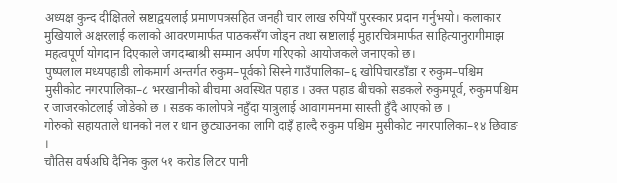अध्यक्ष कुन्द दीक्षितले स्रष्टाद्वयलाई प्रमाणपत्रसहित जनही चार लाख रुपियाँ पुरस्कार प्रदान गर्नुभयो। कलाकार मुखियाले अक्षरलाई कलाको आवरणमार्फत पाठकसँग जोड्न तथा स्रष्टालाई मुहारचित्रमार्फत साहित्यानुरागीमाझ महत्वपूर्ण योगदान दिएकाले जगदम्बाश्री सम्मान अर्पण गरिएको आयोजकले जनाएको छ।
पुष्पलाल मध्यपहाडी लोकमार्ग अन्तर्गत रुकुम–पूर्वको सिस्ने गाउँपालिका–६ खोपिचारडाँडा र रुकुम–पश्चिम मुसीकोट नगरपालिका–८ भरखानीको बीचमा अवस्थित पहाड । उक्त पहाड बीचको सडकले रुकुमपूर्व, रुकुमपश्चिम र जाजरकोटलाई जोडेको छ । सडक कालोपत्रे नहुँदा यात्रुलाई आवागमनमा सास्ती हुँदै आएको छ ।
गोरुको सहायताले धानको नल र धान छुट्याउनका लागि दाइँ हाल्दै रुकुम पश्चिम मुसीकोट नगरपालिका–१४ छिवाङ ।
चौतिस वर्षअघि दैनिक कुल ५१ करोड लिटर पानी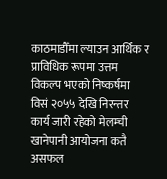काठमाडौँमा ल्याउन आर्थिक र प्राविधिक रूपमा उत्तम विकल्प भएको निष्कर्षमा विसं २०५५ देखि निरन्तर कार्य जारी रहेको मेलम्ची खानेपानी आयोजना कतै असफल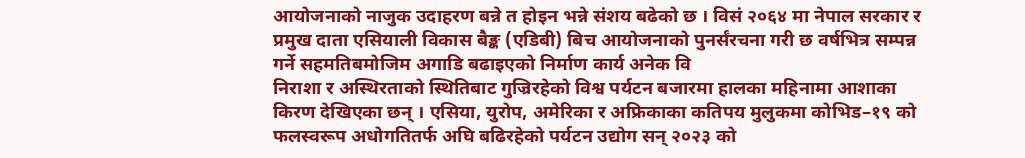आयोजनाको नाजुक उदाहरण बन्ने त होइन भन्ने संशय बढेको छ । विसं २०६४ मा नेपाल सरकार र प्रमुख दाता एसियाली विकास बैङ्क (एडिबी) बिच आयोजनाको पुनर्संरचना गरी छ वर्षभित्र सम्पन्न गर्ने सहमतिबमोजिम अगाडि बढाइएको निर्माण कार्य अनेक वि
निराशा र अस्थिरताको स्थितिबाट गुज्रिरहेको विश्व पर्यटन बजारमा हालका महिनामा आशाका किरण देखिएका छन् । एसिया, युरोप, अमेरिका र अफ्रिकाका कतिपय मुलुकमा कोभिड–१९ को फलस्वरूप अधोगतितर्फ अघि बढिरहेको पर्यटन उद्योग सन् २०२३ को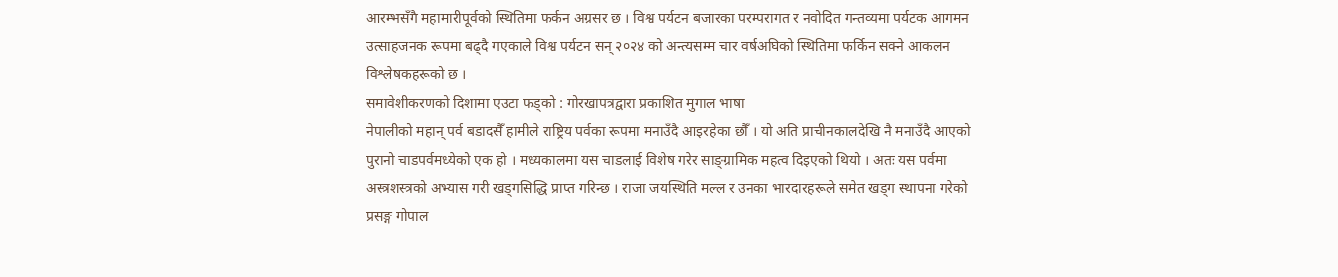आरम्भसँगै महामारीपूर्वको स्थितिमा फर्कन अग्रसर छ । विश्व पर्यटन बजारका परम्परागत र नवोदित गन्तव्यमा पर्यटक आगमन उत्साहजनक रूपमा बढ्दै गएकाले विश्व पर्यटन सन् २०२४ को अन्त्यसम्म चार वर्षअघिको स्थितिमा फर्किन सक्ने आकलन विश्लेषकहरूको छ ।
समावेशीकरणको दिशामा एउटा फड्को : गोरखापत्रद्वारा प्रकाशित मुगाल भाषा
नेपालीको महान् पर्व बडादसैँ हामीले राष्ट्रिय पर्वका रूपमा मनाउँदै आइरहेका छौँ । यो अति प्राचीनकालदेखि नै मनाउँदै आएको पुरानो चाडपर्वमध्येको एक हो । मध्यकालमा यस चाडलाई विशेष गरेर साङ्ग्रामिक महत्व दिइएको थियो । अतः यस पर्वमा अस्त्रशस्त्रको अभ्यास गरी खड्गसिद्धि प्राप्त गरिन्छ । राजा जयस्थिति मल्ल र उनका भारदारहरूले समेत खड्ग स्थापना गरेको प्रसङ्ग गोपाल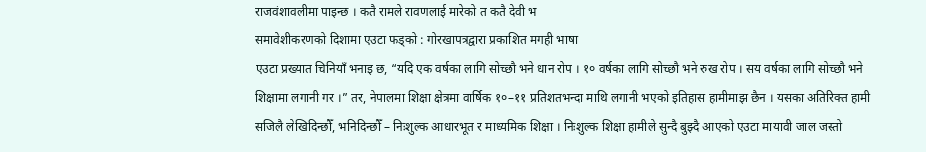राजवंशावलीमा पाइन्छ । कतै रामले रावणलाई मारेको त कतै देवी भ
समावेशीकरणको दिशामा एउटा फड्को : गोरखापत्रद्वारा प्रकाशित मगही भाषा
एउटा प्रख्यात चिनियाँ भनाइ छ, “यदि एक वर्षका लागि सोच्छौ भने धान रोप । १० वर्षका लागि सोच्छौ भने रुख रोप । सय वर्षका लागि सोच्छौ भने शिक्षामा लगानी गर ।” तर, नेपालमा शिक्षा क्षेत्रमा वार्षिक १०–११ प्रतिशतभन्दा माथि लगानी भएको इतिहास हामीमाझ छैन । यसका अतिरिक्त हामी सजिलै लेखिदिन्छौँ, भनिदिन्छौँ – निःशुल्क आधारभूत र माध्यमिक शिक्षा । निःशुल्क शिक्षा हामीले सुन्दै बुझ्दै आएको एउटा मायावी जाल जस्तो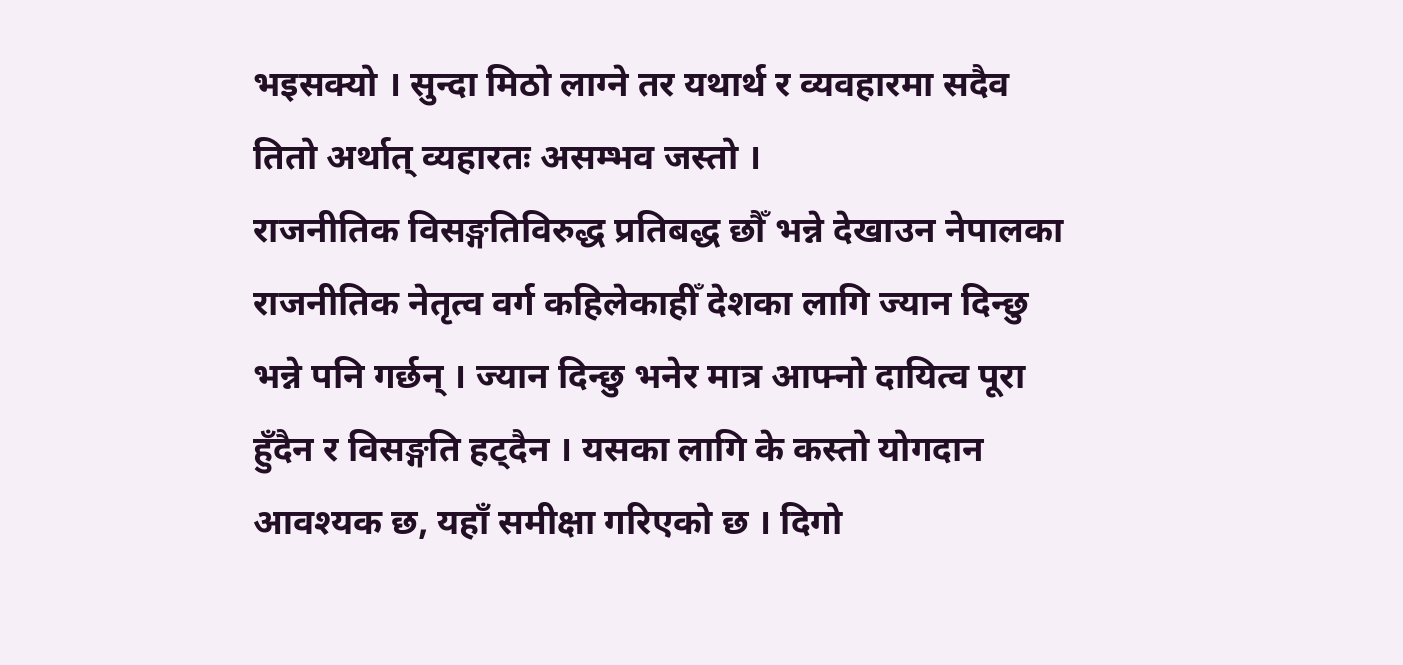भइसक्यो । सुन्दा मिठो लाग्ने तर यथार्थ र व्यवहारमा सदैव तितो अर्थात् व्यहारतः असम्भव जस्तो ।
राजनीतिक विसङ्गतिविरुद्ध प्रतिबद्ध छौँ भन्ने देखाउन नेपालका राजनीतिक नेतृत्व वर्ग कहिलेकाहीँ देशका लागि ज्यान दिन्छु भन्ने पनि गर्छन् । ज्यान दिन्छु भनेर मात्र आफ्नो दायित्व पूरा हुँदैन र विसङ्गति हट्दैन । यसका लागि के कस्तो योगदान आवश्यक छ, यहाँ समीक्षा गरिएको छ । दिगो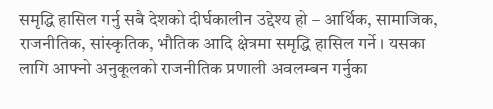समृद्धि हासिल गर्नु सबै देशको दीर्घकालीन उद्देश्य हो – आर्थिक, सामाजिक, राजनीतिक, सांस्कृतिक, भौतिक आदि क्षेत्रमा समृद्धि हासिल गर्ने । यसका लागि आफ्नो अनुकूलको राजनीतिक प्रणाली अवलम्बन गर्नुका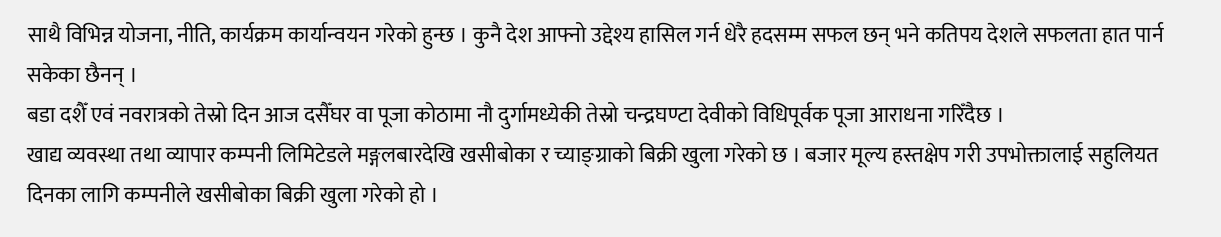साथै विभिन्न योजना, नीति, कार्यक्रम कार्यान्वयन गरेको हुन्छ । कुनै देश आफ्नो उद्देश्य हासिल गर्न धेरै हदसम्म सफल छन् भने कतिपय देशले सफलता हात पार्न सकेका छैनन् ।
बडा दशैँ एवं नवरात्रको तेस्रो दिन आज दसैँघर वा पूजा कोठामा नौ दुर्गामध्येकी तेस्रो चन्द्रघण्टा देवीको विधिपूर्वक पूजा आराधना गरिँदैछ ।
खाद्य व्यवस्था तथा व्यापार कम्पनी लिमिटेडले मङ्गलबारदेखि खसीबोका र च्याङ्ग्राको बिक्री खुला गरेको छ । बजार मूल्य हस्तक्षेप गरी उपभोक्तालाई सहुलियत दिनका लागि कम्पनीले खसीबोका बिक्री खुला गरेको हो ।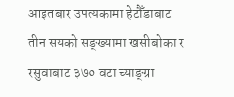आइतबार उपत्यकामा हेटौँडाबाट तीन सयको सङ्ख्यामा खसीबोका र रसुवाबाट ३७० वटा च्याङ्ग्रा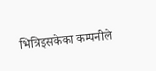भित्रिइसकेका कम्पनीले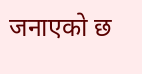जनाएको छ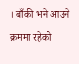। बाँकी भने आउने क्रममा रहेको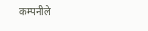कम्पनीले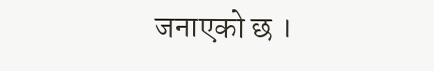जनाएको छ ।